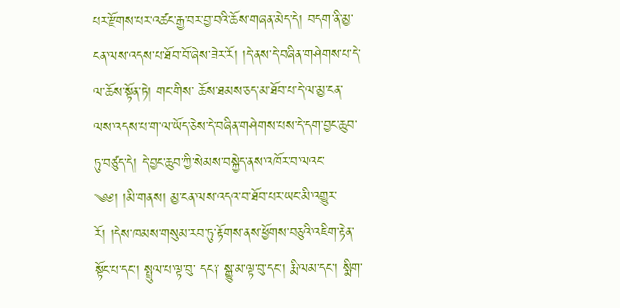པར་རྫོགས་པར་འཚང་རྒྱ་བར་བྱ་བའི་ཆོས་གཞན་མེད་དེ། བདག་ནི་མྱ་ངན་ལས་འདས་པ་ཐོབ་བོ་ཞེས་ཟེར་རོ། །དེ་ནས་དེ་བཞིན་གཤེགས་པ་དེ་ལ་ཆོས་སྟོན་ཏེ། གང་གིས་ ཆོས་ཐམས་ཅད་མ་ཐོབ་པ་དེ་ལ་མྱ་ངན་ལས་འདས་པ་ག་ལ་ཡོད་ཅེས་དེ་བཞིན་གཤེགས་པས་དེ་དག་བྱང་ཆུབ་ཏུ་བཙུད་དེ། དེ་བྱང་ཆུབ་ཀྱི་སེམས་བསྐྱེད་ནས་འཁོར་བ་ལའང་ ༄༅། །མི་གནས། མྱ་ངན་ལས་འདའ་བ་ཐོབ་པར་ཡང་མི་འགྱུར་རོ། །དེས་ཁམས་གསུམ་རབ་ཏུ་རྟོགས་ནས་ཕྱོགས་བཅུའི་འཇིག་རྟེན་སྟོང་པ་དང་། སྤྲུལ་པ་ལྟ་བུ་ དང༑ སྒྱུ་མ་ལྟ་བུ་དང་། རྨི་ལམ་དང་། སྨིག་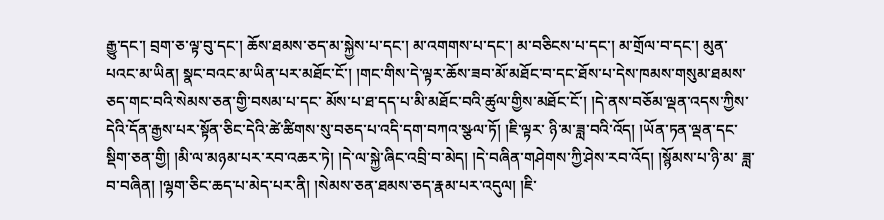རྒྱུ་དང་། བྲག་ཅ་ལྟ་བུ་དང་། ཆོས་ཐམས་ཅད་མ་སྐྱེས་པ་དང་། མ་འགགས་པ་དང་། མ་བཅིངས་པ་དང་། མ་གྲོལ་བ་དང་། མུན་ པའང་མ་ཡིན། སྣང་བའང་མ་ཡིན་པར་མཐོང་ངོ་། །གང་གིས་དེ་ལྟར་ཆོས་ཟབ་མོ་མཐོང་བ་དང་ཐོས་པ་དེས་ཁམས་གསུམ་ཐམས་ཅད་གང་བའི་སེམས་ཅན་གྱི་བསམ་པ་དང་ མོས་པ་ཐ་དད་པ་མི་མཐོང་བའི་ཚུལ་གྱིས་མཐོང་ངོ་། །དེ་ནས་བཅོམ་ལྡན་འདས་ཀྱིས་དེའི་དོན་རྒྱས་པར་སྟོན་ཅིང་དེའི་ཚེ་ཚིགས་སུ་བཅད་པ་འདི་དག་བཀའ་སྩལ་ཏོ། །ཇི་ལྟར་ ཉི་མ་ཟླ་བའི་འོད། །ཡོན་ཏན་ལྡན་དང་སྡིག་ཅན་གྱི། །མི་ལ་མཉམ་པར་རབ་འཆར་ཏེ། །དེ་ལ་སྐྱེ་ཞིང་འབྲི་བ་མེད། །དེ་བཞིན་གཤེགས་ཀྱི་ཤེས་རབ་འོད། །སྙོམས་པ་ཉི་མ་ ཟླ་བ་བཞིན། །ལྷག་ཅིང་ཆད་པ་མེད་པར་ནི། །སེམས་ཅན་ཐམས་ཅད་རྣམ་པར་འདུལ། །ཇི་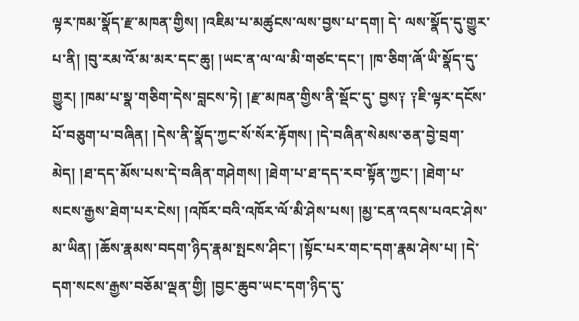ལྟར་ཁམ་སྣོད་རྫ་མཁན་གྱིས། །འཇིམ་པ་མཚུངས་ལས་བྱས་པ་དག། དེ་ ལས་སྣོད་དུ་གྱུར་པ་ནི། །བུ་རམ་འོ་མ་མར་དང་ཆུ། །ཡང་ན་ལ་ལ་མི་གཙང་དང་། །ཁ་ཅིག་ཞོ་ཡི་སྣོད་དུ་གྱུར། །ཁམ་པ་སྣ་གཅིག་དེས་བླངས་ཏེ། །རྫ་མཁན་གྱིས་ནི་སྡོང་དུ་ བྱས༑ ༑ཇི་ལྟར་དངོས་པོ་བཅུག་པ་བཞིན། །དེས་ནི་སྣོད་ཀྱང་སོ་སོར་རྟོགས། །དེ་བཞིན་སེམས་ཅན་བྱེ་བྲག་མེད། །ཐ་དད་མོས་པས་དེ་བཞིན་གཤེགས། །ཐེག་པ་ཐ་དད་རབ་སྟོན་ཀྱང་། །ཐེག་པ་ སངས་རྒྱས་ཐེག་པར་ངེས། །འཁོར་བའི་འཁོར་ལོ་མི་ཤེས་པས། །མྱ་ངན་འདས་པའང་ཤེས་མ་ཡིན། །ཆོས་རྣམས་བདག་ཉིད་རྣམ་སྤངས་ཤིང་། །སྟོང་པར་གང་དག་རྣམ་ཤེས་པ། །དེ་ དག་སངས་རྒྱས་བཅོམ་ལྡན་གྱི། །བྱང་ཆུབ་ཡང་དག་ཉིད་དུ་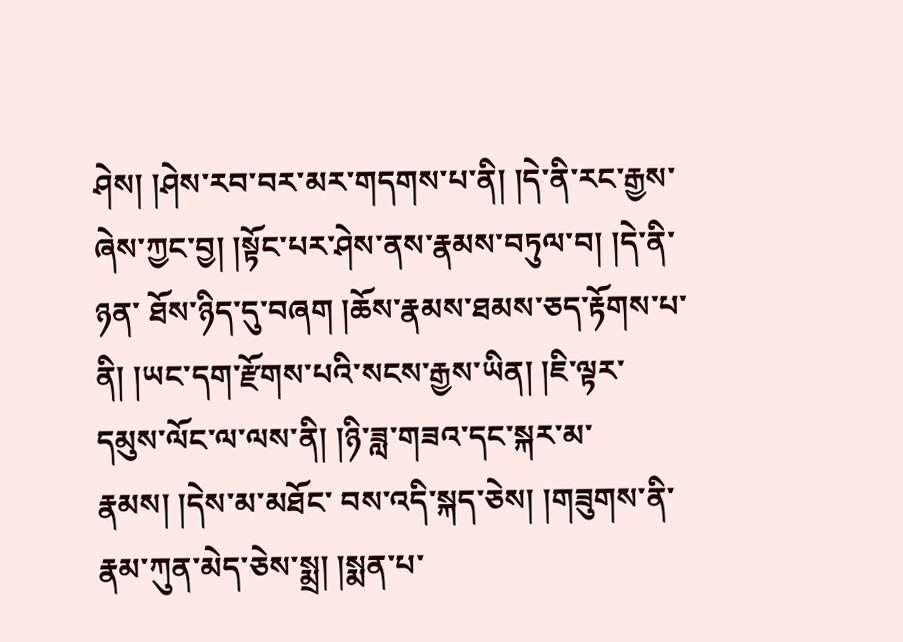ཤེས། །ཤེས་རབ་བར་མར་གདགས་པ་ནི། །དེ་ནི་རང་རྒྱས་ཞེས་ཀྱང་བྱ། །སྟོང་པར་ཤེས་ནས་རྣམས་བཏུལ་བ། །དེ་ནི་ཉན་ ཐོས་ཉིད་དུ་བཞག །ཆོས་རྣམས་ཐམས་ཅད་རྟོགས་པ་ནི། །ཡང་དག་རྫོགས་པའི་སངས་རྒྱས་ཡིན། །ཇི་ལྟར་དམུས་ལོང་ལ་ལས་ནི། །ཉི་ཟླ་གཟའ་དང་སྐར་མ་རྣམས། །དེས་མ་མཐོང་ བས་འདི་སྐད་ཅེས། །གཟུགས་ནི་རྣམ་ཀུན་མེད་ཅེས་སྨྲ། །སྨན་པ་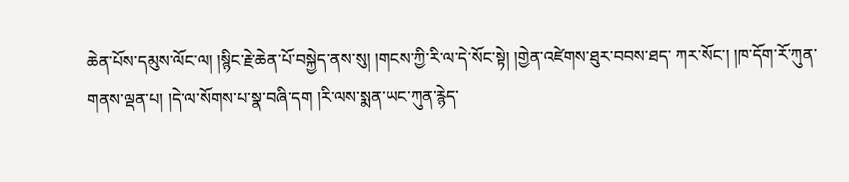ཆེན་པོས་དམུས་ལོང་ལ། །སྙིང་རྗེ་ཆེན་པོ་བསྐྱེད་ནས་སུ། །གངས་ཀྱི་རི་ལ་དེ་སོང་སྟེ། །གྱེན་འཛེགས་ཐུར་བབས་ཐད་ ཀར་སོང་། །ཁ་དོག་རོ་ཀུན་གནས་ལྡན་པ། །དེ་ལ་སོགས་པ་སྣ་བཞི་དག །རི་ལས་སྨན་ཡང་ཀུན་རྙེད་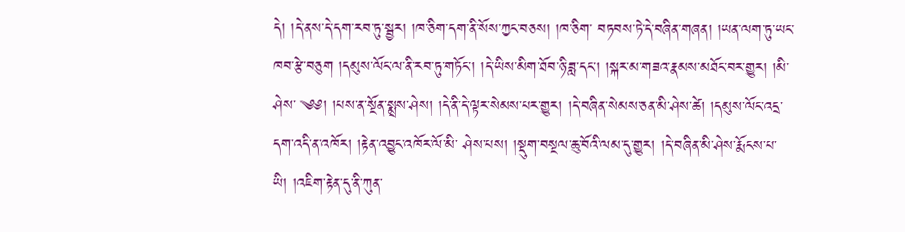དེ། །དེ་ནས་དེ་དག་རབ་ཏུ་སྦྱར། །ཁ་ཅིག་དག་ནི་སོས་ཀྱང་བཅས། །ཁ་ཅིག་ བཏབས་ཏེ་དེ་བཞིན་གཞན། །ཡན་ལག་ཏུ་ཡང་ཁབ་རྩེ་བཅུག །དམུས་ལོང་ལ་ནི་རབ་ཏུ་གཏོང་། །དེ་ཡིས་མིག་ཐོབ་ཉི་ཟླ་དང་། །སྐར་མ་གཟའ་རྣམས་མཐོང་བར་གྱུར། །མི་ཤེས་ ༄༅། །པས་ན་སྔོན་སྨྲས་ཤེས། །དེ་ནི་དེ་ལྟར་སེམས་པར་གྱུར། །དེ་བཞིན་སེམས་ཅན་མི་ཤེས་ཚེ། །དམུས་ལོང་འདྲ་དག་འདི་ན་འཁོར། །རྟེན་འབྱུང་འཁོར་ལོ་མི་ ཤེས་པས། །སྡུག་བསྔལ་ཆུ་བོའི་ལམ་དུ་གྱུར། །དེ་བཞིན་མི་ཤེས་རྨོངས་པ་ཡི། །འཇིག་རྟེན་དུ་ནི་ཀུན་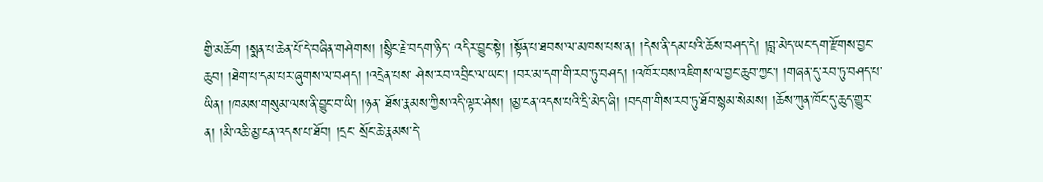གྱི་མཆོག །སྨན་པ་ཆེན་པོ་དེ་བཞིན་གཤེགས། །སྙིང་རྗེ་བདག་ཉིད་ འདིར་བྱུང་སྟེ། །སྟོན་པ་ཐབས་ལ་མཁས་པས་ན། །དེས་ནི་དམ་པའི་ཆོས་བཤད་དེ། །བླ་མེད་ཡང་དག་རྫོགས་བྱང་ཆུབ། །ཐེག་པ་དམ་པར་ཞུགས་ལ་བཤད། །འདྲེན་པས་ ཤེས་རབ་འབྲིང་ལ་ཡང་། །བར་མ་དག་གི་རབ་ཏུ་བཤད། །འཁོར་བས་འཇིགས་ལ་བྱང་ཆུབ་ཀྱང་། །གཞན་དུ་རབ་ཏུ་བཤད་པ་ཡིན། །ཁམས་གསུམ་ལས་ནི་བྱུང་བ་ཡི། །ཉན་ ཐོས་རྣམས་ཀྱིས་འདི་ལྟར་ཤེས། །མྱ་ངན་འདས་པའི་དྲི་མེད་ཞི། །བདག་གིས་རབ་ཏུ་ཐོབ་སྙམ་སེམས། །ཆོས་ཀུན་ཁོང་དུ་ཆུད་གྱུར་ན། །མི་འཆི་མྱ་ངན་འདས་པ་ཐོབ། །དྲང་ སྲོང་ཆེ་རྣམས་དེ་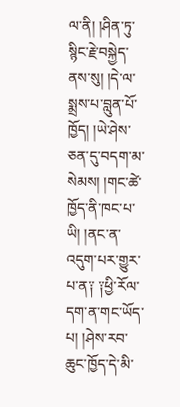ལ་ནི། །ཤིན་ཏུ་སྙིང་རྗེ་བསྐྱེད་ནས་སུ། །དེ་ལ་སྨྲས་པ་བླུན་པོ་ཁྱོད། །ཡེ་ཤེས་ཅན་དུ་བདག་མ་སེམས། །གང་ཚེ་ཁྱོད་ནི་ཁང་པ་ཡི། །ནང་ན་འདུག་པར་གྱུར་ པ་ན༑ ༑ཕྱི་རོལ་དག་ན་གང་ཡོད་པ། །ཤེས་རབ་ཆུང་ཁྱོད་དེ་མི་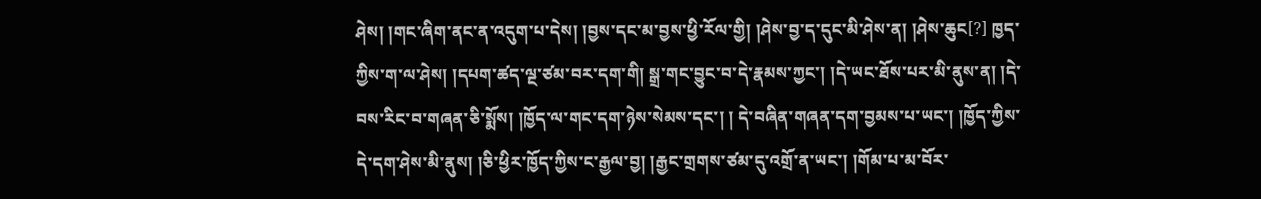ཤེས། །གང་ཞིག་ནང་ན་འདུག་པ་དེས། །བྱས་དང་མ་བྱས་ཕྱི་རོལ་གྱི། །ཤེས་བྱ་ད་དུང་མི་ཤེས་ན། །ཤེས་ཆུང[?] ཁྱད་ཀྱིས་ག་ལ་ཤེས། །དཔག་ཚད་ལྔ་ཙམ་བར་དག་གི། སྒྲ་གང་བྱུང་བ་དེ་རྣམས་ཀྱང་། །དེ་ཡང་ཐོས་པར་མི་ནུས་ན། །དེ་བས་རིང་བ་གཞན་ཅི་སྨོས། །ཁྱོད་ལ་གང་དག་ཉེས་སེམས་དང་། ། དེ་བཞིན་གཞན་དག་བྱམས་པ་ཡང་། །ཁྱོད་ཀྱིས་དེ་དག་ཤེས་མི་ནུས། །ཅི་ཕྱིར་ཁྱོད་ཀྱིས་ང་རྒྱལ་བྱ། །རྒྱང་གྲགས་ཙམ་དུ་འགྲོ་ན་ཡང་། །གོམ་པ་མ་བོར་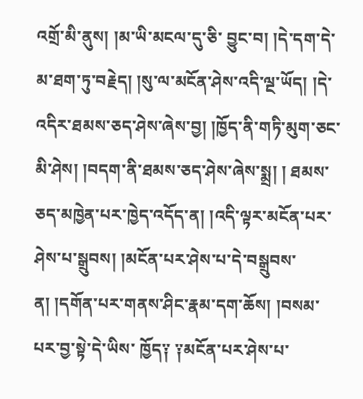འགྲོ་མི་ནུས། །མ་ཡི་མངལ་དུ་ཅི་ བྱུང་བ། །དེ་དག་དེ་མ་ཐག་ཏུ་བརྗེད། །སུ་ལ་མངོན་ཤེས་འདི་ལྔ་ཡོད། །དེ་འདིར་ཐམས་ཅད་ཤེས་ཞེས་བྱ། །ཁྱོད་ནི་གཏི་མུག་ཅང་མི་ཤེས། །བདག་ནི་ཐམས་ཅད་ཤེས་ཞེས་སྨྲ། ། ཐམས་ཅད་མཁྱེན་པར་ཁྱེད་འདོད་ན། །འདི་ལྟར་མངོན་པར་ཤེས་པ་སྒྲུབས། །མངོན་པར་ཤེས་པ་དེ་བསྒྲུབས་ན། །དགོན་པར་གནས་ཤིང་རྣམ་དག་ཆོས། །བསམ་པར་བྱ་སྟེ་དེ་ཡིས་ ཁྱོད༑ ༑མངོན་པར་ཤེས་པ་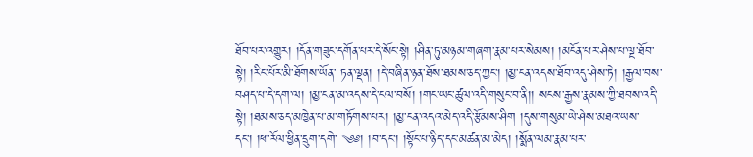ཐོབ་པར་འགྱུར། །དོན་གཟུང་དགོན་པར་དེ་སོང་སྟེ། །ཤིན་ཏུ་མཉམ་གཞག་རྣམ་པར་སེམས། །མངོན་པར་ཤེས་པ་ལྔ་ཐོབ་སྟེ། །རིང་པོར་མི་ཐོགས་ཡོན་ ཏན་ལྡན། །དེ་བཞིན་ཉན་ཐོས་ཐམས་ཅད་ཀྱང་། །མྱ་ངན་འདས་ཐོབ་འདུ་ཤེས་ཏེ། །རྒྱལ་བས་བཤད་པ་དེ་དག་ལ། །མྱ་ངན་མ་འདས་དེ་ངལ་བསོ། །གང་ཡང་ཚུལ་འདི་གསུང་བ་ནི།། སངས་རྒྱས་རྣམས་ཀྱི་ཐབས་འདི་སྟེ། །ཐམས་ཅད་མཁྱེན་པ་མ་གཏོགས་པར། །མྱ་ངན་འདའ་མེད་འདི་རྩོམས་ཤིག །དུས་གསུམ་ཡེ་ཤེས་མཐའ་ཡས་དང་། །ཕ་རོལ་ཕྱིན་དྲུག་དགེ་ ༄༅། །བ་དང་། །སྟོང་པ་ཉིད་དང་མཚན་མ་མེད། །སྨོན་ལམ་རྣམ་པར་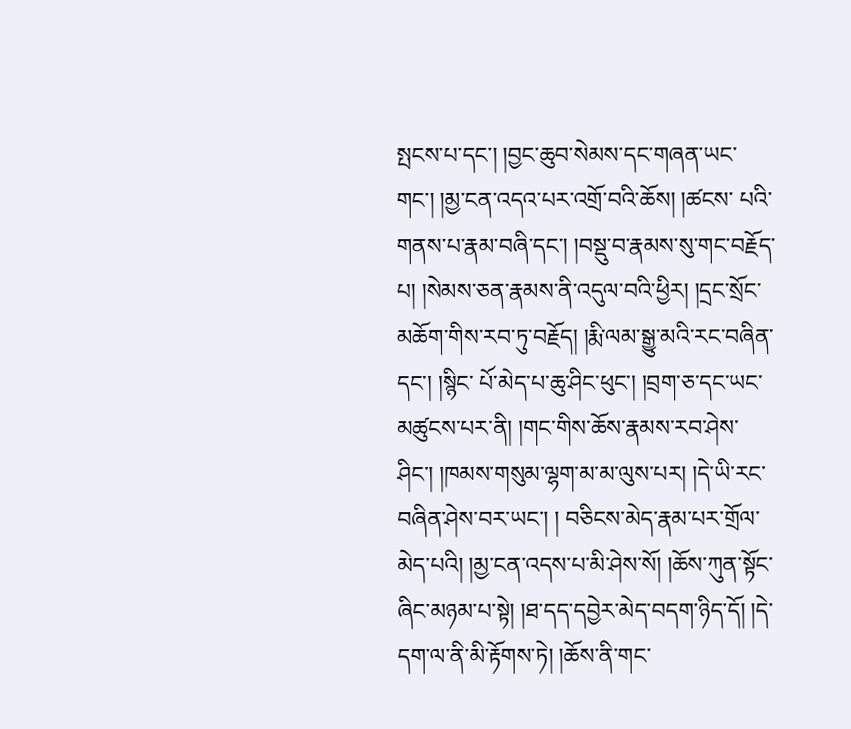སྤངས་པ་དང་། །བྱང་ཆུབ་སེམས་དང་གཞན་ཡང་གང་། །མྱ་ངན་འདའ་པར་འགྲོ་བའི་ཆོས། །ཚངས་ པའི་གནས་པ་རྣམ་བཞི་དང་། །བསྡུ་བ་རྣམས་སུ་གང་བརྗོད་པ། །སེམས་ཅན་རྣམས་ནི་འདུལ་བའི་ཕྱིར། །དྲང་སྲོང་མཆོག་གིས་རབ་ཏུ་བརྗོད། །རྨི་ལམ་སྒྱུ་མའི་རང་བཞིན་དང་། །སྙིང་ པོ་མེད་པ་ཆུ་ཤིང་ཕུང་། །བྲག་ཅ་དང་ཡང་མཚུངས་པར་ནི། །གང་གིས་ཆོས་རྣམས་རབ་ཤེས་ཤིང་། །ཁམས་གསུམ་ལྷག་མ་མ་ལུས་པར། །དེ་ཡི་རང་བཞིན་ཤེས་བར་ཡང་། ། བཅིངས་མེད་རྣམ་པར་གྲོལ་མེད་པའི། །མྱ་ངན་འདས་པ་མི་ཤེས་སོ། །ཆོས་ཀུན་སྟོང་ཞིང་མཉམ་པ་སྟེ། །ཐ་དད་དབྱེར་མེད་བདག་ཉིད་དོ། །དེ་དག་ལ་ནི་མི་རྟོགས་ཏེ། །ཆོས་ནི་གང་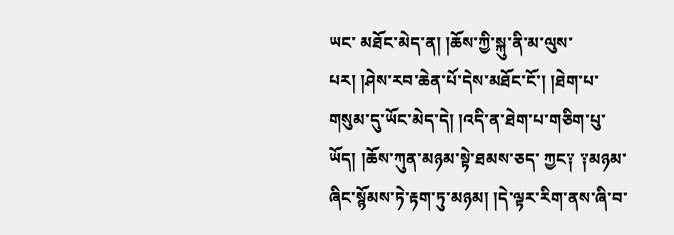ཡང་ མཐོང་མེད་ན། །ཆོས་ཀྱི་སྐུ་ནི་མ་ལུས་པར། །ཤེས་རབ་ཆེན་པོ་དེས་མཐོང་ངོ་། །ཐེག་པ་གསུམ་དུ་ཡོང་མེད་དེ། །འདི་ན་ཐེག་པ་གཅིག་པུ་ཡོད། །ཆོས་ཀུན་མཉམ་སྟེ་ཐམས་ཅད་ ཀྱང༑ ༑མཉམ་ཞིང་སྙོམས་ཏེ་རྟག་ཏུ་མཉམ། །དེ་ལྟར་རིག་ནས་ཞི་བ་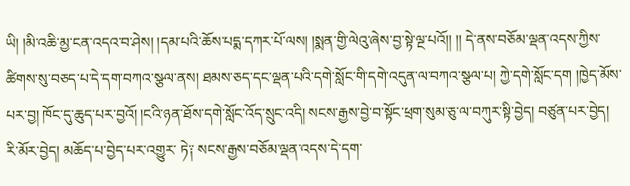ཡི། །མི་འཆི་མྱ་ངན་འདའ་བ་ཤེས། །དམ་པའི་ཆོས་པདྨ་དཀར་པོ་ལས། །སྨན་གྱི་ལེའུ་ཞེས་བྱ་སྟེ་ལྔ་པའོ།། །། དེ་ནས་བཅོམ་ལྡན་འདས་ཀྱིས་ཚིགས་སུ་བཅད་པ་དེ་དག་བཀའ་སྩལ་ནས། ཐམས་ཅད་དང་ལྡན་པའི་དགེ་སློང་གི་དགེ་འདུན་ལ་བཀའ་སྩལ་པ། ཀྱེ་དགེ་སློང་དག །ཁྱེད་མོས་ པར་བྱ། ཁོང་དུ་ཆུད་པར་བྱའོ། །ངའི་ཉན་ཐོས་དགེ་སློང་འོད་སྲུང་འདི། སངས་རྒྱས་བྱེ་བ་སྟོང་ཕྲག་སུམ་ཅུ་ལ་བཀུར་སྟི་བྱེད། བཙུན་པར་བྱེད། རི་མོར་བྱེད། མཆོད་པ་བྱེད་པར་འགྱུར་ ཏེ༑ སངས་རྒྱས་བཅོམ་ལྡན་འདས་དེ་དག་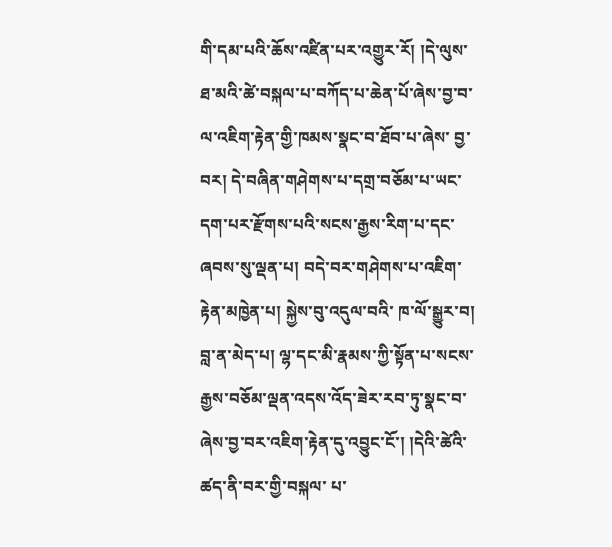གི་དམ་པའི་ཆོས་འཛིན་པར་འགྱུར་རོ། །དེ་ལུས་ཐ་མའི་ཚེ་བསྐལ་པ་བཀོད་པ་ཆེན་པོ་ཞེས་བྱ་བ་ལ་འཇིག་རྟེན་གྱི་ཁམས་སྣང་བ་ཐོབ་པ་ཞེས་ བྱ་བར། དེ་བཞིན་གཤེགས་པ་དགྲ་བཅོམ་པ་ཡང་དག་པར་རྫོགས་པའི་སངས་རྒྱས་རིག་པ་དང་ཞབས་སུ་ལྡན་པ། བདེ་བར་གཤེགས་པ་འཇིག་རྟེན་མཁྱེན་པ། སྐྱེས་བུ་འདུལ་བའི་ ཁ་ལོ་སྒྱུར་བ། བླ་ན་མེད་པ། ལྷ་དང་མི་རྣམས་ཀྱི་སྟོན་པ་སངས་རྒྱས་བཅོམ་ལྡན་འདས་འོད་ཟེར་རབ་ཏུ་སྣང་བ་ཞེས་བྱ་བར་འཇིག་རྟེན་དུ་འབྱུང་ངོ་། །དེའི་ཚེའི་ཚད་ནི་བར་གྱི་བསྐལ་ པ་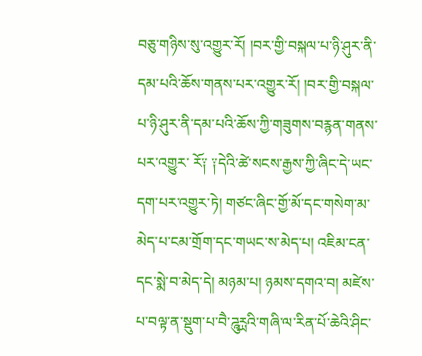བཅུ་གཉིས་སུ་འགྱུར་རོ། །བར་གྱི་བསྐལ་པ་ཉི་ཤུར་ནི་དམ་པའི་ཆོས་གནས་པར་འགྱུར་རོ། །བར་གྱི་བསྐལ་པ་ཉི་ཤུར་ནི་དམ་པའི་ཆོས་ཀྱི་གཟུགས་བརྙན་གནས་པར་འགྱུར་ རོ༑ ༑དེའི་ཚེ་སངས་རྒྱས་ཀྱི་ཞིང་དེ་ཡང་དག་པར་འགྱུར་ཏེ། གཙང་ཞིང་གྱོ་མོ་དང་གསེག་མ་མེད་པ་ངམ་གྲོག་དང་གཡང་ས་མེད་པ། འཇིམ་ངན་དང་སྨེ་བ་མེད་དེ། མཉམ་པ། ཉམས་དགའ་བ། མཛེས་པ་བལྟ་ན་སྡུག་པ་བཻ་ཌཱུཪྻའི་གཞི་ལ་རིན་པོ་ཆེའི་ཤིང་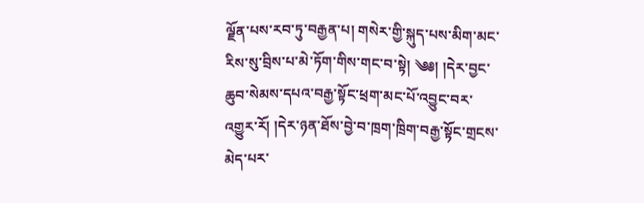ལྗོན་པས་རབ་ཏུ་བརྒྱན་པ། གསེར་གྱི་སྐུད་པས་མིག་མང་རིས་སུ་བྲིས་པ་མེ་ཏོག་གིས་གང་བ་སྟེ། ༄༅། །དེར་བྱང་ཆུབ་སེམས་དཔའ་བརྒྱ་སྟོང་ཕྲག་མང་པོ་འབྱུང་བར་འགྱུར་རོ། །དེར་ཉན་ཐོས་བྱེ་བ་ཁྲག་ཁྲིག་བརྒྱ་སྟོང་གྲངས་མེད་པར་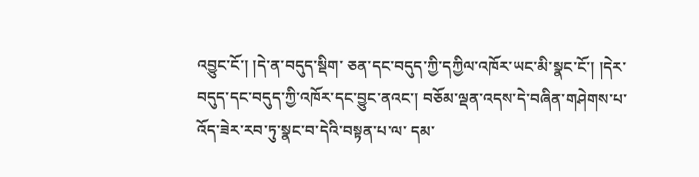འབྱུང་ངོ་། །དེ་ན་བདུད་སྡིག་ ཅན་དང་བདུད་ཀྱི་དཀྱིལ་འཁོར་ཡང་མི་སྣང་ངོ་། །དེར་བདུད་དང་བདུད་ཀྱི་འཁོར་དང་བྱུང་ནའང་། བཅོམ་ལྡན་འདས་དེ་བཞིན་གཤེགས་པ་འོད་ཟེར་རབ་ཏུ་སྣང་བ་དེའི་བསྟན་པ་ལ་ དམ་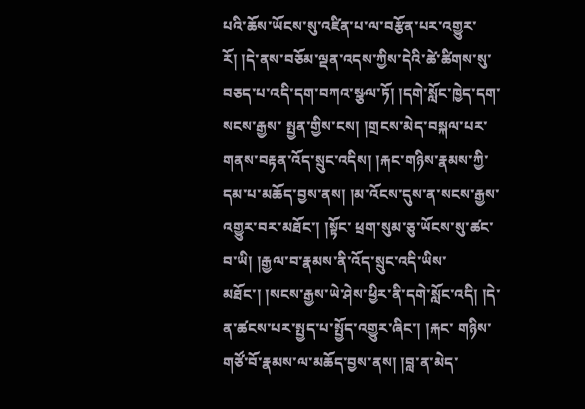པའི་ཆོས་ཡོངས་སུ་འཛིན་པ་ལ་བརྩོན་པར་འགྱུར་རོ། །དེ་ནས་བཅོམ་ལྡན་འདས་ཀྱིས་དེའི་ཚེ་ཚིགས་སུ་བཅད་པ་འདི་དག་བཀའ་སྩལ་ཏོ། །དགེ་སློང་ཁྱེད་དག་སངས་རྒྱས་ སྤྱན་གྱིས་ངས། །གྲངས་མེད་བསྐལ་པར་གནས་བརྟན་འོད་སྲུང་འདིས། །རྐང་གཉིས་རྣམས་ཀྱི་དམ་པ་མཆོད་བྱས་ནས། །མ་འོངས་དུས་ན་སངས་རྒྱས་འགྱུར་བར་མཐོང་། །སྟོང་ ཕྲག་སུམ་ཅུ་ཡོངས་སུ་ཚང་བ་ཡི། །རྒྱལ་བ་རྣམས་ནི་འོད་སྲུང་འདི་ཡིས་མཐོང་། །སངས་རྒྱས་ཡེ་ཤེས་ཕྱིར་ནི་དགེ་སློང་འདི། །དེ་ན་ཚངས་པར་སྤྱད་པ་སྤྱོད་འགྱུར་ཞིང་། །རྐང་ གཉིས་གཙོ་བོ་རྣམས་ལ་མཆོད་བྱས་ནས། །བླ་ན་མེད་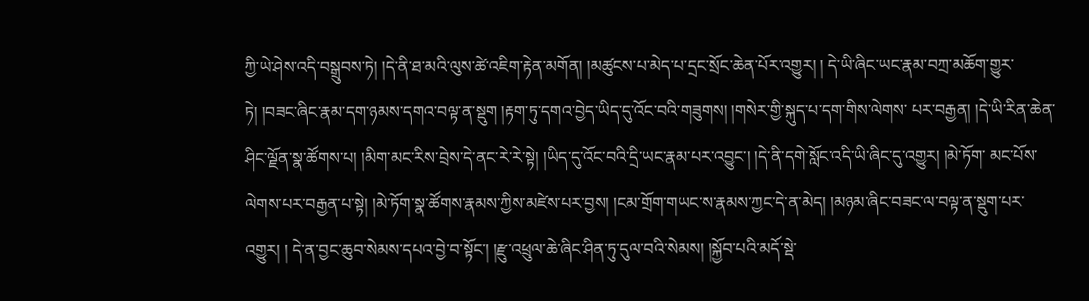ཀྱི་ཡེ་ཤེས་འདི་བསྒྲུབས་ཏེ། །དེ་ནི་ཐ་མའི་ལུས་ཚེ་འཇིག་རྟེན་མགོན། །མཚུངས་པ་མེད་པ་དྲང་སྲོང་ཆེན་པོར་འགྱུར། ། དེ་ཡི་ཞིང་ཡང་རྣམ་བཀྲ་མཆོག་གྱུར་ཏེ། །བཟང་ཞིང་རྣམ་དག་ཉམས་དགའ་བལྟ་ན་སྡུག །རྟག་ཏུ་དགའ་བྱེད་ཡིད་དུ་འོང་བའི་གཟུགས། །གསེར་གྱི་སྐུད་པ་དག་གིས་ལེགས་ པར་བརྒྱན། །དེ་ཡི་རིན་ཆེན་ཤིང་ལྗོན་སྣ་ཚོགས་པ། །མིག་མང་རིས་བྲེས་དེ་ནང་རེ་རེ་སྟེ། །ཡིད་དུ་འོང་བའི་དྲི་ཡང་རྣམ་པར་འབྱུང་། །དེ་ནི་དགེ་སློང་འདི་ཡི་ཞིང་དུ་འགྱུར། །མེ་ཏོག་ མང་པོས་ལེགས་པར་བརྒྱན་པ་སྟེ། །མེ་ཏོག་སྣ་ཚོགས་རྣམས་ཀྱིས་མཛེས་པར་བྱས། །ངམ་གྲོག་གཡང་ས་རྣམས་ཀྱང་དེ་ན་མེད། །མཉམ་ཞིང་བཟང་ལ་བལྟ་ན་སྡུག་པར་འགྱུར། ། དེ་ན་བྱང་ཆུབ་སེམས་དཔའ་བྱེ་བ་སྟོང་། །རྫུ་འཕྲུལ་ཆེ་ཞིང་ཤིན་ཏུ་དུལ་བའི་སེམས། །སྐྱོབ་པའི་མདོ་སྡེ་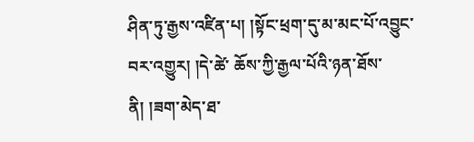ཤིན་ཏུ་རྒྱས་འཛིན་པ། །སྟོང་ཕྲག་དུ་མ་མང་པོ་འབྱུང་བར་འགྱུར། །དེ་ཚེ་ ཆོས་ཀྱི་རྒྱལ་པོའི་ཉན་ཐོས་ནི། །ཟག་མེད་ཐ་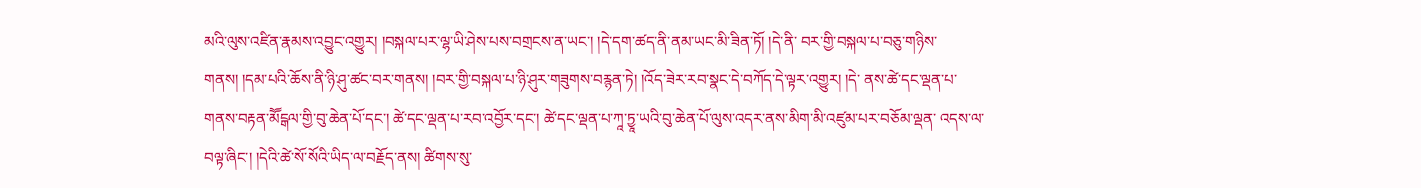མའི་ལུས་འཛིན་རྣམས་འབྱུང་འགྱུར། །བསྐལ་པར་ལྷ་ཡི་ཤེས་པས་བགྲངས་ན་ཡང་། །དེ་དག་ཚད་ནི་ནམ་ཡང་མི་ཟིན་ཏོ། །དེ་ནི་ བར་གྱི་བསྐལ་པ་བཅུ་གཉིས་གནས། །དམ་པའི་ཆོས་ནི་ཉི་ཤུ་ཚང་བར་གནས། །བར་གྱི་བསྐལ་པ་ཉི་ཤུར་གཟུགས་བརྙན་ཏེ། །འོད་ཟེར་རབ་སྣང་དེ་བཀོད་དེ་ལྟར་འགྱུར། །དེ་ ནས་ཚེ་དང་ལྡན་པ་གནས་བརྟན་མཽངྒལ་གྱི་བུ་ཆེན་པོ་དང་། ཚེ་དང་ལྡན་པ་རབ་འབྱོར་དང་། ཚེ་དང་ལྡན་པ་ཀཱ་ཏྱཱ་ཡའི་བུ་ཆེན་པོ་ལུས་འདར་ནས་མིག་མི་འཛུམ་པར་བཅོམ་ལྡན་ འདས་ལ་བལྟ་ཞིང་། །དེའི་ཚེ་སོ་སོའི་ཡིད་ལ་བརྗོད་ནས། ཚིགས་སུ་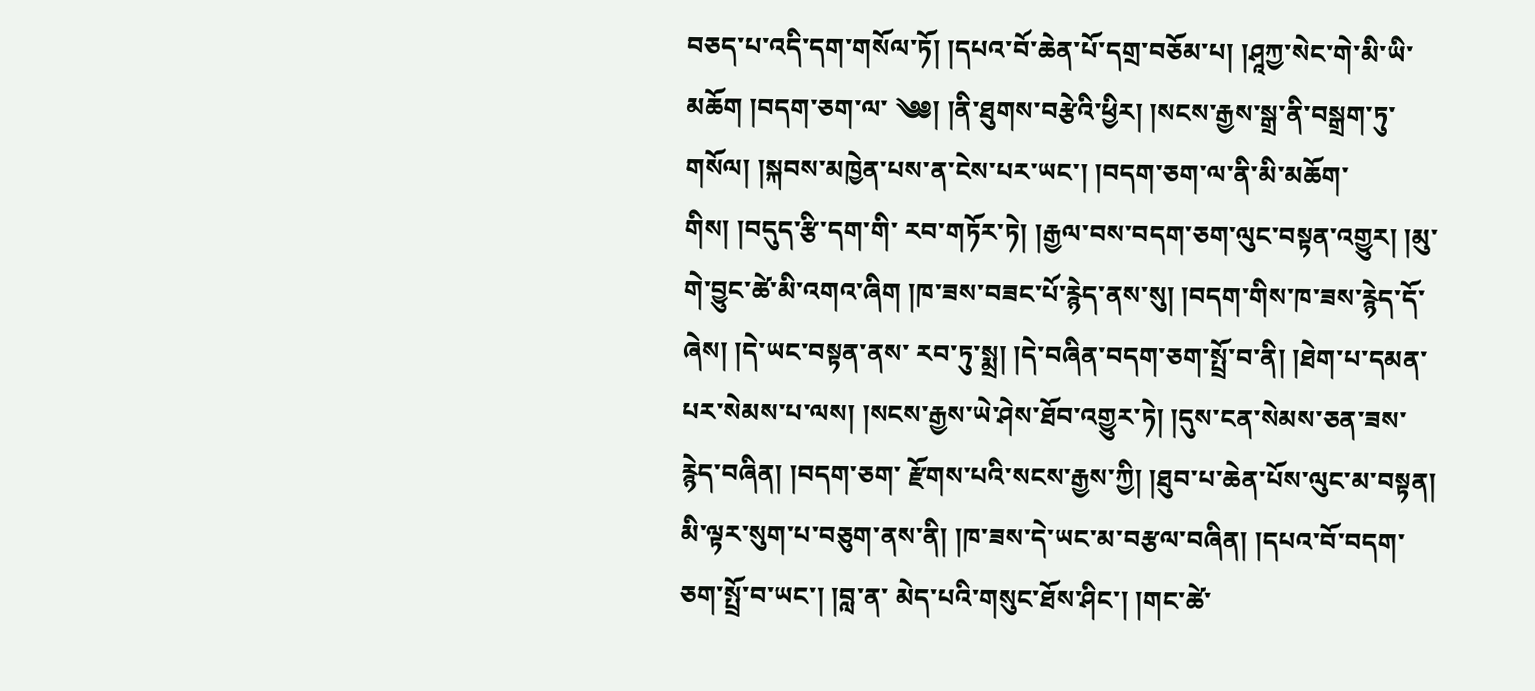བཅད་པ་འདི་དག་གསོལ་ཏོ། །དཔའ་བོ་ཆེན་པོ་དགྲ་བཅོམ་པ། །ཤཱཀྱ་སེང་གེ་མི་ཡི་མཆོག །བདག་ཅག་ལ་ ༄༅། །ནི་ཐུགས་བརྩེའི་ཕྱིར། །སངས་རྒྱས་སྒྲ་ནི་བསྒྲག་ཏུ་གསོལ། །སྐབས་མཁྱེན་པས་ན་ངེས་པར་ཡང་། །བདག་ཅག་ལ་ནི་མི་མཆོག་གིས། །བདུད་རྩི་དག་གི་ རབ་གཏོར་ཏེ། །རྒྱལ་བས་བདག་ཅག་ལུང་བསྟན་འགྱུར། །མུ་གེ་བྱུང་ཚེ་མི་འགའ་ཞིག །ཁ་ཟས་བཟང་པོ་རྙེད་ནས་སུ། །བདག་གིས་ཁ་ཟས་རྙེད་དོ་ཞེས། །དེ་ཡང་བསྟན་ནས་ རབ་ཏུ་སྨྲ། །དེ་བཞིན་བདག་ཅག་སྤྲོ་བ་ནི། །ཐེག་པ་དམན་པར་སེམས་པ་ལས། །སངས་རྒྱས་ཡེ་ཤེས་ཐོབ་འགྱུར་ཏེ། །དུས་ངན་སེམས་ཅན་ཟས་རྙེད་བཞིན། །བདག་ཅག་ རྫོགས་པའི་སངས་རྒྱས་ཀྱི། །ཐུབ་པ་ཆེན་པོས་ལུང་མ་བསྟན། མི་ལྟར་སུག་པ་བཅུག་ནས་ནི། །ཁ་ཟས་དེ་ཡང་མ་བརྩལ་བཞིན། །དཔའ་བོ་བདག་ཅག་སྤྲོ་བ་ཡང་། །བླ་ན་ མེད་པའི་གསུང་ཐོས་ཤིང་། །གང་ཚེ་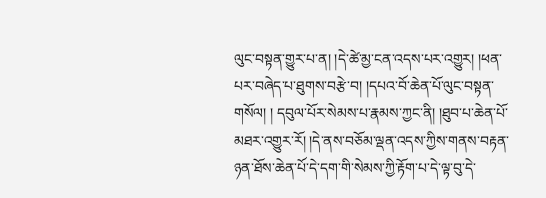ལུང་བསྟན་གྱུར་པ་ན། །དེ་ཚེ་མྱ་ངན་འདས་པར་འགྱུར། །ཕན་པར་བཞེད་པ་ཐུགས་བརྩེ་བ། །དཔའ་བོ་ཆེན་པོ་ལུང་བསྟན་གསོལ། ། དབུལ་པོར་སེམས་པ་རྣམས་ཀྱང་ནི། །ཐུབ་པ་ཆེན་པོ་མཐར་འགྱུར་རོ། །དེ་ནས་བཅོམ་ལྡན་འདས་ཀྱིས་གནས་བརྟན་ཉན་ཐོས་ཆེན་པོ་དེ་དག་གི་སེམས་ཀྱི་རྟོག་པ་དེ་ལྟ་བུ་དེ་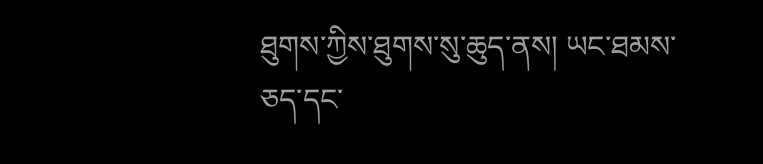ཐུགས་ཀྱིས་ཐུགས་སུ་ཆུད་ནས། ཡང་ཐམས་ཅད་དང་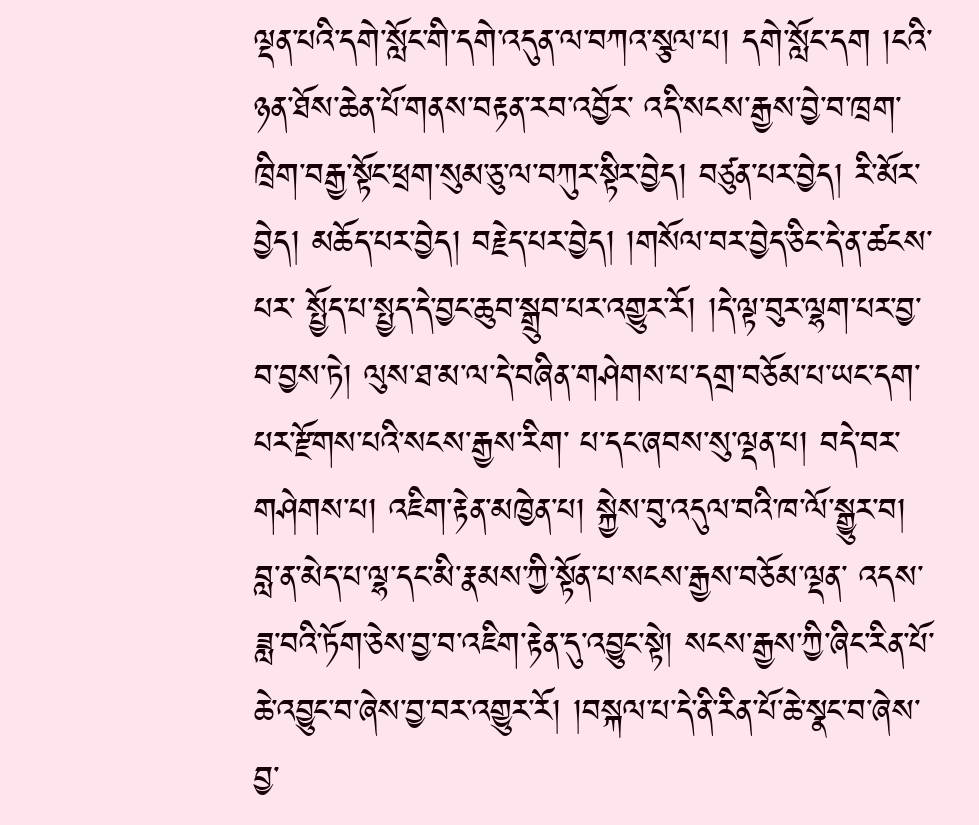ལྡན་པའི་དགེ་སློང་གི་དགེ་འདུན་ལ་བཀའ་སྩལ་པ། དགེ་སློང་དག །ངའི་ཉན་ཐོས་ཆེན་པོ་གནས་བརྟན་རབ་འབྱོར་ འདི་སངས་རྒྱས་བྱེ་བ་ཁྲག་ཁྲིག་བརྒྱ་སྟོང་ཕྲག་སུམ་ཅུ་ལ་བཀུར་སྟིར་བྱེད། བཙུན་པར་བྱེད། རི་མོར་བྱེད། མཆོད་པར་བྱེད། བརྗེད་པར་བྱེད། །གསོལ་བར་བྱེད་ཅིང་དེ་ན་ཚངས་པར་ སྤྱོད་པ་སྤྱད་དེ་བྱང་ཆུབ་སྒྲུབ་པར་འགྱུར་རོ། །དེ་ལྟ་བུར་ལྷག་པར་བྱ་བ་བྱས་ཏེ། ལུས་ཐ་མ་ལ་དེ་བཞིན་གཤེགས་པ་དགྲ་བཅོམ་པ་ཡང་དག་པར་རྫོགས་པའི་སངས་རྒྱས་རིག་ པ་དང་ཞབས་སུ་ལྡན་པ། བདེ་བར་གཤེགས་པ། འཇིག་རྟེན་མཁྱེན་པ། སྐྱེས་བུ་འདུལ་བའི་ཁ་ལོ་སྒྱུར་བ། བླ་ན་མེད་པ་ལྷ་དང་མི་རྣམས་ཀྱི་སྟོན་པ་སངས་རྒྱས་བཅོམ་ལྡན་ འདས་ཟླ་བའི་ཏོག་ཅེས་བྱ་བ་འཇིག་རྟེན་དུ་འབྱུང་སྟེ། སངས་རྒྱས་ཀྱི་ཞིང་རིན་པོ་ཆེ་འབྱུང་བ་ཞེས་བྱ་བར་འགྱུར་རོ། །བསྐལ་པ་དེ་ནི་རིན་པོ་ཆེ་སྣང་བ་ཞེས་བྱ་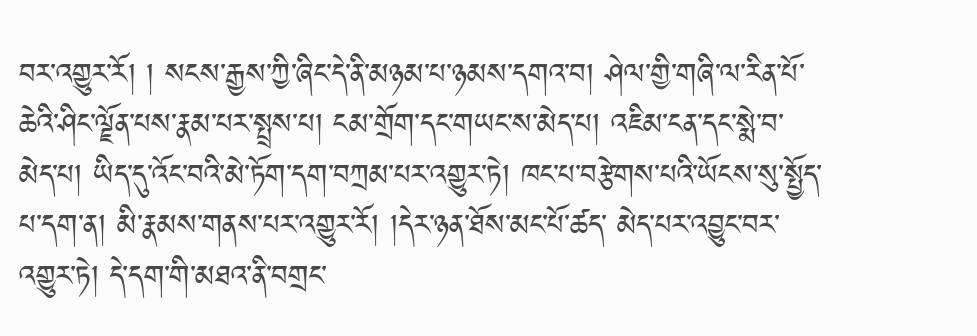བར་འགྱུར་རོ། ། སངས་རྒྱས་ཀྱི་ཞིང་དེ་ནི་མཉམ་པ་ཉམས་དགའ་བ། ཤེལ་གྱི་གཞི་ལ་རིན་པོ་ཆེའི་ཤིང་ལྗོན་པས་རྣམ་པར་སྤྲས་པ། ངམ་གྲོག་དང་གཡང་ས་མེད་པ། འཇིམ་ངན་དང་སྨེ་བ་ མེད་པ། ཡིད་དུ་འོང་བའི་མེ་ཏོག་དག་བཀྲམ་པར་འགྱུར་ཏེ། ཁང་པ་བརྩེགས་པའི་ཡོངས་སུ་སྤྱོད་པ་དག་ན། མི་རྣམས་གནས་པར་འགྱུར་རོ། །དེར་ཉན་ཐོས་མང་པོ་ཚད་ མེད་པར་འབྱུང་བར་འགྱུར་ཏེ། དེ་དག་གི་མཐའ་ནི་བགྲང་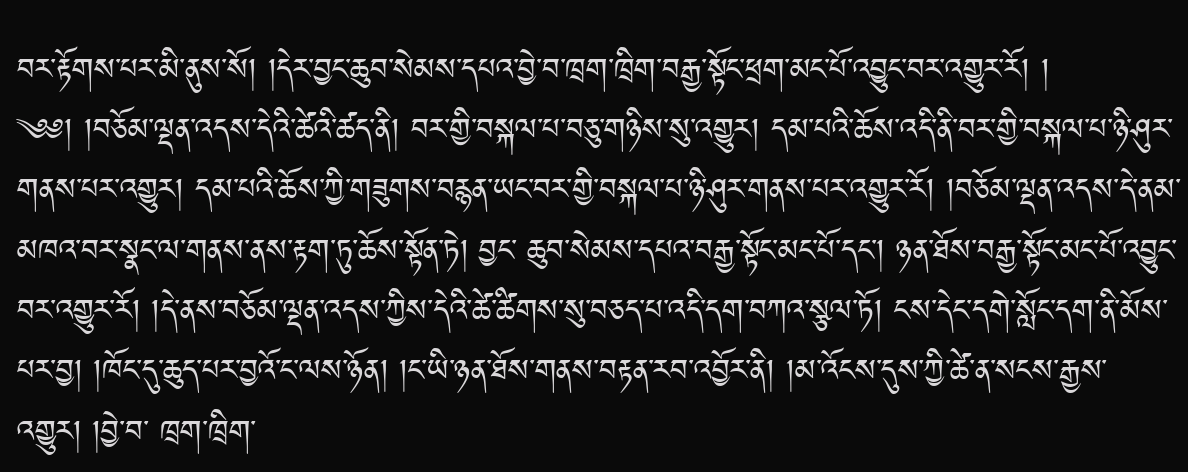བར་རྟོགས་པར་མི་ནུས་སོ། །དེར་བྱང་ཆུབ་སེམས་དཔའ་བྱེ་བ་ཁྲག་ཁྲིག་བརྒྱ་སྟོང་ཕྲག་མང་པོ་འབྱུང་བར་འགྱུར་རོ། ། ༄༅། །བཅོམ་ལྡན་འདས་དེའི་ཚེའི་ཚད་ནི། བར་གྱི་བསྐལ་པ་བཅུ་གཉིས་སུ་འགྱུར། དམ་པའི་ཆོས་འདི་ནི་བར་གྱི་བསྐལ་པ་ཉི་ཤུར་གནས་པར་འགྱུར། དམ་པའི་ཆོས་ཀྱི་གཟུགས་བརྙན་ཡང་བར་གྱི་བསྐལ་པ་ཉི་ཤུར་གནས་པར་འགྱུར་རོ། །བཅོམ་ལྡན་འདས་དེ་ནམ་མཁའ་བར་སྣང་ལ་གནས་ནས་རྟག་ཏུ་ཆོས་སྟོན་ཏེ། བྱང་ ཆུབ་སེམས་དཔའ་བརྒྱ་སྟོང་མང་པོ་དང་། ཉན་ཐོས་བརྒྱ་སྟོང་མང་པོ་འབྱུང་བར་འགྱུར་རོ། །དེ་ནས་བཅོམ་ལྡན་འདས་ཀྱིས་དེའི་ཚེ་ཚིགས་སུ་བཅད་པ་འདི་དག་བཀའ་སྩལ་ཏོ། ངས་དེང་དགེ་སློང་དག་ནི་མོས་པར་བྱ། །ཁོང་དུ་ཆུད་པར་བྱའོ་ང་ལས་ཉོན། །ང་ཡི་ཉན་ཐོས་གནས་བརྟན་རབ་འབྱོར་ནི། །མ་འོངས་དུས་ཀྱི་ཚེ་ན་སངས་རྒྱས་འགྱུར། །བྱེ་བ་ ཁྲག་ཁྲིག་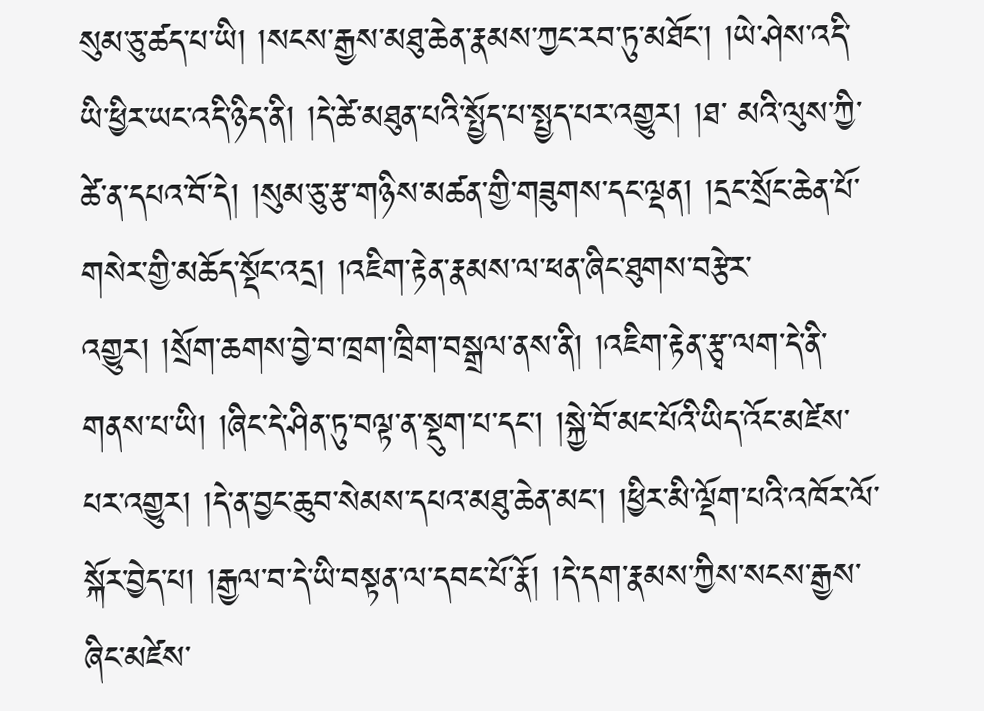སུམ་ཅུ་ཚད་པ་ཡི། །སངས་རྒྱས་མཐུ་ཆེན་རྣམས་ཀྱང་རབ་ཏུ་མཐོང་། །ཡེ་ཤེས་འདི་ཡི་ཕྱིར་ཡང་འདི་ཉིད་ནི། །དེ་ཚེ་མཐུན་པའི་སྤྱོད་པ་སྤྱད་པར་འགྱུར། །ཐ་ མའི་ལུས་ཀྱི་ཚེ་ན་དཔའ་བོ་དེ། །སུམ་ཅུ་རྩ་གཉིས་མཚན་གྱི་གཟུགས་དང་ལྡན། །དྲང་སྲོང་ཆེན་པོ་གསེར་གྱི་མཆོད་སྡོང་འདྲ། །འཇིག་རྟེན་རྣམས་ལ་ཕན་ཞིང་ཐུགས་བརྩེར་ འགྱུར། །སྲོག་ཆགས་བྱེ་བ་ཁྲག་ཁྲིག་བསྒྲལ་ནས་ནི། །འཇིག་རྟེན་རྩྭ་ལག་དེ་ནི་གནས་པ་ཡི། །ཞིང་དེ་ཤིན་ཏུ་བལྟ་ན་སྡུག་པ་དང་། །སྐྱེ་བོ་མང་པོའི་ཡིད་འོང་མཛེས་ པར་འགྱུར། །དེ་ན་བྱང་ཆུབ་སེམས་དཔའ་མཐུ་ཆེན་མང་། །ཕྱིར་མི་ལྡོག་པའི་འཁོར་ལོ་སྐོར་བྱེད་པ། །རྒྱལ་བ་དེ་ཡི་བསྟན་ལ་དབང་པོ་རྣོ། །དེ་དག་རྣམས་ཀྱིས་སངས་རྒྱས་ ཞིང་མཛེས་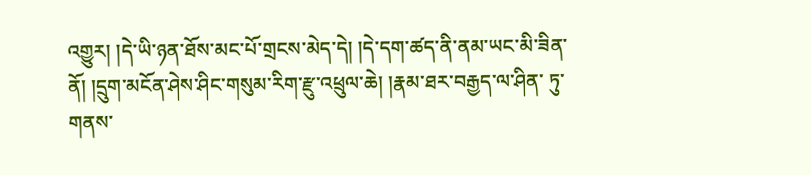འགྱུར། །དེ་ཡི་ཉན་ཐོས་མང་པོ་གྲངས་མེད་དེ། །དེ་དག་ཚད་ནི་ནམ་ཡང་མི་ཟིན་ནོ། །དྲུག་མངོན་ཤེས་ཤིང་གསུམ་རིག་རྫུ་འཕྲུལ་ཆེ། །རྣམ་ཐར་བརྒྱད་ལ་ཤིན་ ཏུ་གནས་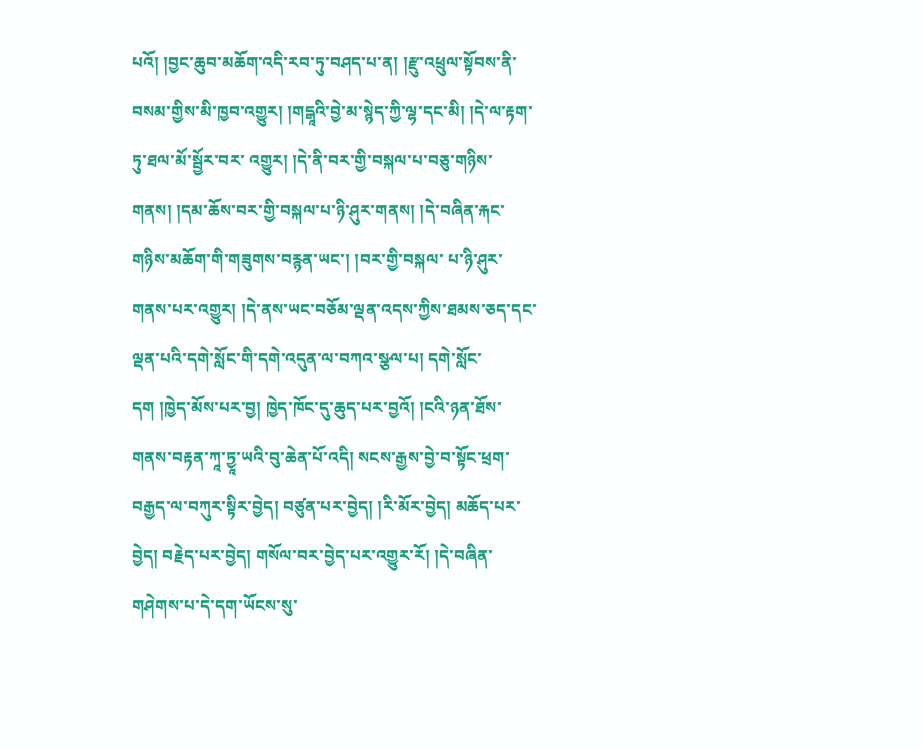པའོ། །བྱང་ཆུབ་མཆོག་འདི་རབ་ཏུ་བཤད་པ་ན། །རྫུ་འཕྲུལ་སྟོབས་ནི་བསམ་གྱིས་མི་ཁྱབ་འགྱུར། །གདྒཱའི་བྱེ་མ་སྙེད་ཀྱི་ལྷ་དང་མི། །དེ་ལ་རྟག་ཏུ་ཐལ་མོ་སྦྱོར་བར་ འགྱུར། །དེ་ནི་བར་གྱི་བསྐལ་པ་བཅུ་གཉིས་གནས། །དམ་ཆོས་བར་གྱི་བསྐལ་པ་ཉི་ཤུར་གནས། །དེ་བཞིན་རྐང་གཉིས་མཆོག་གི་གཟུགས་བརྙན་ཡང་། །བར་གྱི་བསྐལ་ པ་ཉི་ཤུར་གནས་པར་འགྱུར། །དེ་ནས་ཡང་བཅོམ་ལྡན་འདས་ཀྱིས་ཐམས་ཅད་དང་ལྡན་པའི་དགེ་སློང་གི་དགེ་འདུན་ལ་བཀའ་སྩལ་པ། དགེ་སློང་དག །ཁྱེད་མོས་པར་བྱ། ཁྱེད་ཁོང་དུ་ཆུད་པར་བྱའོ། །ངའི་ཉན་ཐོས་གནས་བརྟན་ཀཱ་ཏྱཱ་ཡའི་བུ་ཆེན་པོ་འདི། སངས་རྒྱས་བྱེ་བ་སྟོང་ཕྲག་བརྒྱད་ལ་བཀུར་སྟིར་བྱེད། བཙུན་པར་བྱེད། །རི་མོར་བྱེད། མཆོད་པར་བྱེད། བརྗེད་པར་བྱེད། གསོལ་བར་བྱེད་པར་འགྱུར་རོ། །དེ་བཞིན་གཤེགས་པ་དེ་དག་ཡོངས་སུ་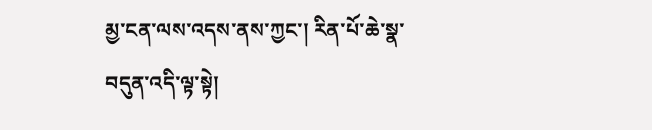མྱ་ངན་ལས་འདས་ནས་ཀྱང་། རིན་པོ་ཆེ་སྣ་བདུན་འདི་ལྟ་སྟེ།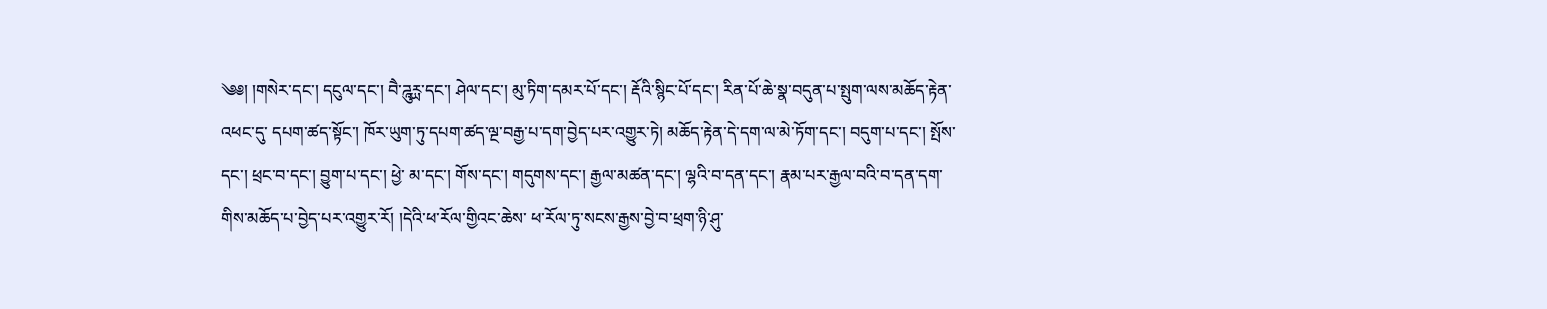༄༅། །གསེར་དང་། དངུལ་དང་། བཻ་ཌཱུཪྻ་དང་། ཤེལ་དང་། མུ་ཏིག་དམར་པོ་དང་། རྡོའི་སྙིང་པོ་དང་། རིན་པོ་ཆེ་སྣ་བདུན་པ་སྤུག་ལས་མཆོད་རྟེན་འཕང་དུ་ དཔག་ཚད་སྟོང་། ཁོར་ཡུག་ཏུ་དཔག་ཚད་ལྔ་བརྒྱ་པ་དག་བྱེད་པར་འགྱུར་ཏེ། མཆོད་རྟེན་དེ་དག་ལ་མེ་ཏོག་དང་། བདུག་པ་དང་། སྤོས་དང་། ཕྲང་བ་དང་། བྱུག་པ་དང་། ཕྱེ་ མ་དང་། གོས་དང་། གདུགས་དང་། རྒྱལ་མཚན་དང་། ལྷའི་བ་དན་དང་། རྣམ་པར་རྒྱལ་བའི་བ་དན་དག་གིས་མཆོད་པ་བྱེད་པར་འགྱུར་རོ། །དེའི་ཕ་རོལ་གྱིའང་ཆེས་ ཕ་རོལ་ཏུ་སངས་རྒྱས་བྱེ་བ་ཕྲག་ཉི་ཤུ་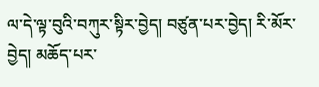ལ་དེ་ལྟ་བུའི་བཀུར་སྟིར་བྱེད། བཙུན་པར་བྱེད། རི་མོར་བྱེད། མཆོད་པར་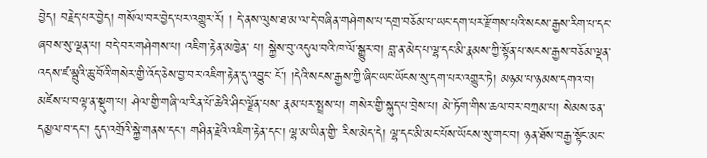བྱེད། བརྗེད་པར་བྱེད། གསོལ་བར་བྱེད་པར་འགྱུར་རོ། ། དེ་ནས་ལུས་ཐ་མ་ལ་དེ་བཞིན་གཤེགས་པ་དགྲ་བཅོམ་པ་ཡང་དག་པར་རྫོགས་པའི་སངས་རྒྱས་རིག་པ་དང་ཞབས་སུ་ལྡན་པ། བདེ་བར་གཤེགས་པ། འཇིག་རྟེན་མཁྱེན་ པ། སྐྱེས་བུ་འདུལ་བའི་ཁ་ལོ་སྒྱུར་བ། བླ་ན་མེད་པ་ལྷ་དང་མི་རྣམས་ཀྱི་སྟོན་པ་སངས་རྒྱས་བཅོམ་ལྡན་འདས་ཛ་མྦུའི་ཆུ་བོའི་གསེར་གྱི་འོད་ཅེས་བྱ་བར་འཇིག་རྟེན་དུ་འབྱུང་ ངོ་། །དེའི་སངས་རྒྱས་ཀྱི་ཞིང་ཡང་ཡོངས་སུ་དག་པར་འགྱུར་ཏེ། མཉམ་པ་ཉམས་དགའ་བ། མཛེས་པ་བལྟ་ན་སྡུག་པ། ཤེལ་གྱི་གཞི་ལ་རིན་པོ་ཆེའི་ཤིང་ལྗོན་པས་ རྣམ་པར་སྤྲས་པ། གསེར་གྱི་སྐུད་པ་བྲེས་པ། མེ་ཏོག་གིས་ཆལ་བར་བཀྲམ་པ། སེམས་ཅན་དམྱལ་བ་དང་། དུད་འགྲོའི་སྐྱེ་གནས་དང་། གཤིན་རྗེའི་འཇིག་རྟེན་དང་། ལྷ་མ་ཡིན་གྱི་ རིས་མེད་དེ། ལྷ་དང་མི་མང་པོས་ཡོངས་སུ་གང་བ། ཉན་ཐོས་བརྒྱ་སྟོང་མང་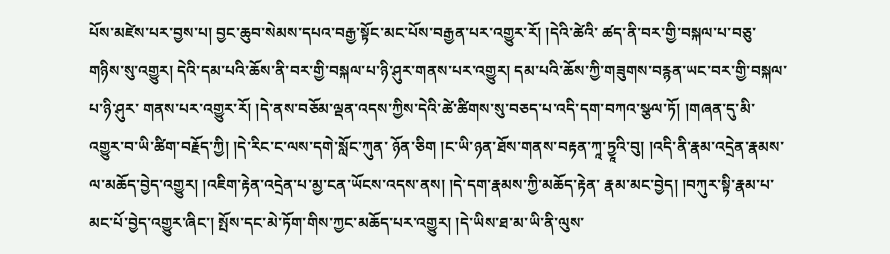པོས་མཛེས་པར་བྱས་པ། བྱང་ཆུབ་སེམས་དཔའ་བརྒྱ་སྟོང་མང་པོས་བརྒྱན་པར་འགྱུར་རོ། །དེའི་ཚེའི་ ཚད་ནི་བར་གྱི་བསྐལ་པ་བཅུ་གཉིས་སུ་འགྱུར། དེའི་དམ་པའི་ཆོས་ནི་བར་གྱི་བསྐལ་པ་ཉི་ཤུར་གནས་པར་འགྱུར། དམ་པའི་ཆོས་ཀྱི་གཟུགས་བརྙན་ཡང་བར་གྱི་བསྐལ་པ་ཉི་ཤུར་ གནས་པར་འགྱུར་རོ། །དེ་ནས་བཅོམ་ལྡན་འདས་ཀྱིས་དེའི་ཚེ་ཚིགས་སུ་བཅད་པ་འདི་དག་བཀའ་སྩལ་ཏོ། །གཞན་དུ་མི་འགྱུར་བ་ཡི་ཚིག་བརྗོད་ཀྱི། །དེ་རིང་ང་ལས་དགེ་སློང་ཀུན་ ཉོན་ཅིག །ང་ཡི་ཉན་ཐོས་གནས་བརྟན་ཀཱ་ཏྱཱའི་བུ། །འདི་ནི་རྣམ་འདྲེན་རྣམས་ལ་མཆོད་བྱེད་འགྱུར། །འཇིག་རྟེན་འདྲེན་པ་མྱ་ངན་ཡོངས་འདས་ནས། །དེ་དག་རྣམས་ཀྱི་མཆོད་རྟེན་ རྣམ་མང་བྱེད། །བཀུར་སྟི་རྣམ་པ་མང་པོ་བྱེད་འགྱུར་ཞིང་། སྤོས་དང་མེ་ཏོག་གིས་ཀྱང་མཆོད་པར་འགྱུར། །དེ་ཡིས་ཐ་མ་ཡི་ནི་ལུས་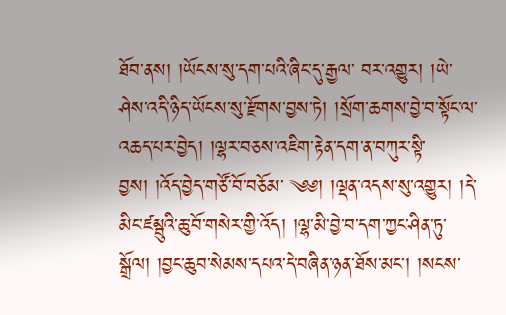ཐོབ་ནས། །ཡོངས་སུ་དག་པའི་ཞིང་དུ་རྒྱལ་ བར་འགྱུར། །ཡེ་ཤེས་འདི་ཉིད་ཡོངས་སུ་རྫོགས་བྱས་ཏེ། །སྲོག་ཆགས་བྱེ་བ་སྟོང་ལ་འཆད་པར་བྱེད། །ལྷར་བཅས་འཇིག་རྟེན་དག་ན་བཀུར་སྟི་བྱས། །འོད་བྱེད་གཙོ་བོ་བཅོམ་ ༄༅། །ལྡན་འདས་སུ་འགྱུར། །དེ་མིང་ཛམྦུའི་ཆུ་བོ་གསེར་གྱི་འོད། །ལྷ་མི་བྱེ་བ་དག་ཀྱང་ཤིན་ཏུ་སྒྲོལ། །བྱང་ཆུབ་སེམས་དཔའ་དེ་བཞིན་ཉན་ཐོས་མང་། །སངས་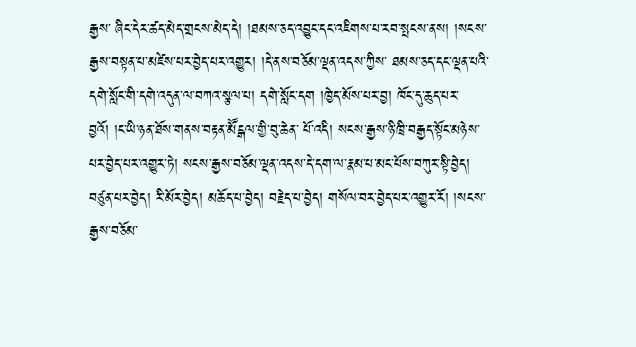རྒྱས་ ཞིང་དེར་ཚད་མེད་གྲངས་མེད་དེ། །ཐམས་ཅད་འབྱུང་དང་འཇིགས་པ་རབ་སྤངས་ནས། །སངས་རྒྱས་བསྟན་པ་མཛེས་པར་བྱེད་པར་འགྱུར། །དེ་ནས་བཅོམ་ལྡན་འདས་ཀྱིས་ ཐམས་ཅད་དང་ལྡན་པའི་དགེ་སློང་གི་དགེ་འདུན་ལ་བཀའ་སྩལ་པ། དགེ་སློང་དག །ཁྱེད་མོས་པར་བྱ། ཁོང་དུ་ཆུད་པར་བྱའོ། །ང་ཡི་ཉན་ཐོས་གནས་བརྟན་མཽངྒལ་གྱི་བུ་ཆེན་ པོ་འདི། སངས་རྒྱས་ཉི་ཁྲི་བརྒྱད་སྟོང་མཉེས་པར་བྱེད་པར་འགྱུར་ཏེ། སངས་རྒྱས་བཅོམ་ལྡན་འདས་དེ་དག་ལ་རྣམ་པ་མང་པོས་བཀུར་སྟི་བྱེད། བཙུན་པར་བྱེད། རི་མོར་བྱེད། མཆོད་པ་བྱེད། བརྗེད་པ་བྱེད། གསོལ་བར་བྱེད་པར་འགྱུར་རོ། །སངས་རྒྱས་བཅོམ་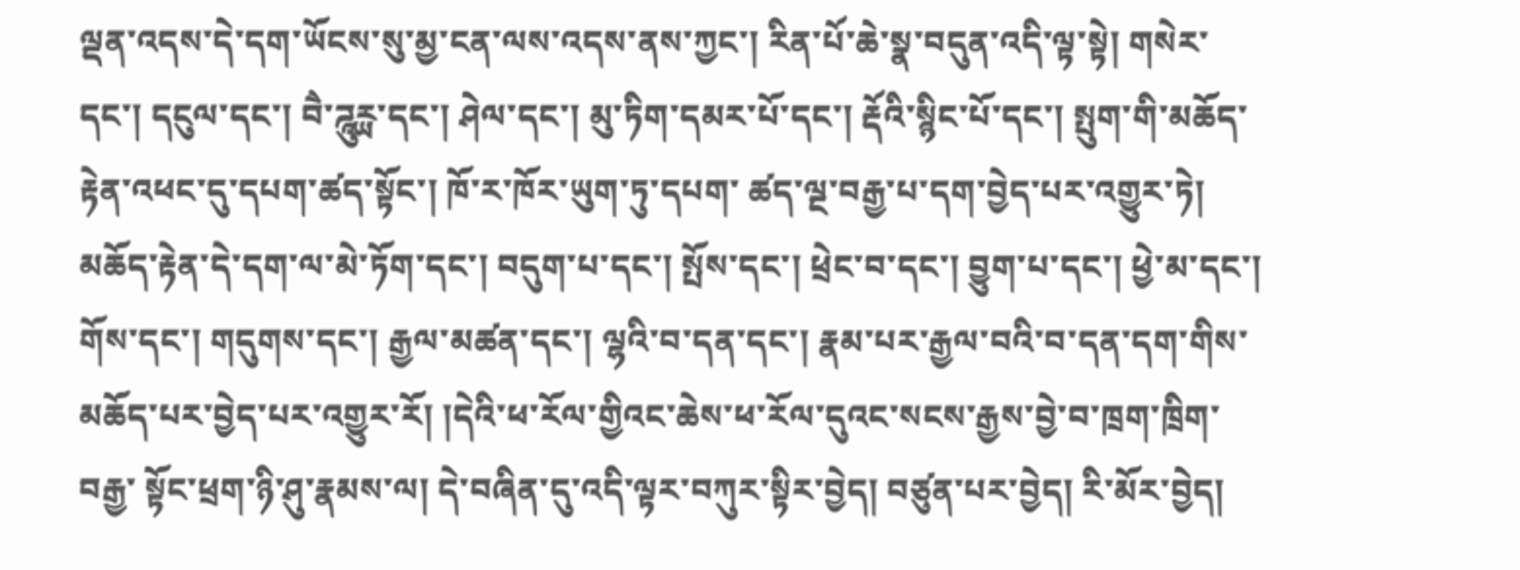ལྡན་འདས་དེ་དག་ཡོངས་སུ་མྱ་ངན་ལས་འདས་ནས་ཀྱང་། རིན་པོ་ཆེ་སྣ་བདུན་འདི་ལྟ་སྟེ། གསེར་དང་། དངུལ་དང་། བཻ་ཌཱུཪྻ་དང་། ཤེལ་དང་། མུ་ཏིག་དམར་པོ་དང་། རྡོའི་སྙིང་པོ་དང་། སྤུག་གི་མཆོད་རྟེན་འཕང་དུ་དཔག་ཚད་སྟོང་། ཁོ་ར་ཁོར་ཡུག་ཏུ་དཔག་ ཚད་ལྔ་བརྒྱ་པ་དག་བྱེད་པར་འགྱུར་ཏེ། མཆོད་རྟེན་དེ་དག་ལ་མེ་ཏོག་དང་། བདུག་པ་དང་། སྤོས་དང་། ཕྲེང་བ་དང་། བྱུག་པ་དང་། ཕྱེ་མ་དང་། གོས་དང་། གདུགས་དང་། རྒྱལ་མཚན་དང་། ལྷའི་བ་དན་དང་། རྣམ་པར་རྒྱལ་བའི་བ་དན་དག་གིས་མཆོད་པར་བྱེད་པར་འགྱུར་རོ། །དེའི་ཕ་རོལ་གྱིའང་ཆེས་ཕ་རོལ་དུའང་སངས་རྒྱས་བྱེ་བ་ཁྲག་ཁྲིག་བརྒྱ་ སྟོང་ཕྲག་ཉི་ཤུ་རྣམས་ལ། དེ་བཞིན་དུ་འདི་ལྟར་བཀུར་སྟིར་བྱེད། བཙུན་པར་བྱེད། རི་མོར་བྱེད།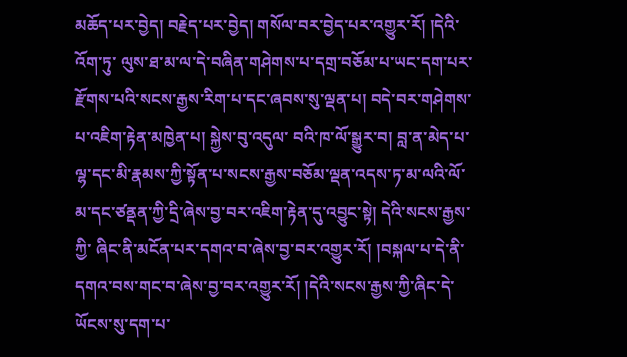མཆོད་པར་བྱེད། བརྗེད་པར་བྱེད། གསོལ་བར་བྱེད་པར་འགྱུར་རོ། །དེའི་འོག་ཏུ་ ལུས་ཐ་མ་ལ་དེ་བཞིན་གཤེགས་པ་དགྲ་བཅོམ་པ་ཡང་དག་པར་རྫོགས་པའི་སངས་རྒྱས་རིག་པ་དང་ཞབས་སུ་ལྡན་པ། བདེ་བར་གཤེགས་པ་འཇིག་རྟེན་མཁྱེན་པ། སྐྱེས་བུ་འདུལ་ བའི་ཁ་ལོ་སྒྱུར་བ། བླ་ན་མེད་པ་ལྷ་དང་མི་རྣམས་ཀྱི་སྟོན་པ་སངས་རྒྱས་བཅོམ་ལྡན་འདས་ཏ་མ་ལའི་ལོ་མ་དང་ཙནྡན་ཀྱི་དྲི་ཞེས་བྱ་བར་འཇིག་རྟེན་དུ་འབྱུང་སྟེ། དེའི་སངས་རྒྱས་ཀྱི་ ཞིང་ནི་མངོན་པར་དགའ་བ་ཞེས་བྱ་བར་འགྱུར་རོ། །བསྐལ་པ་དེ་ནི་དགའ་བས་གང་བ་ཞེས་བྱ་བར་འགྱུར་རོ། །དེའི་སངས་རྒྱས་ཀྱི་ཞིང་དེ་ཡོངས་སུ་དག་པ་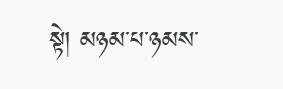སྟེ། མཉམ་པ་ཉམས་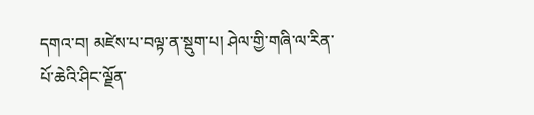དགའ་བ། མཛེས་པ་བལྟ་ན་སྡུག་པ། ཤེལ་གྱི་གཞི་ལ་རིན་པོ་ཆེའི་ཤིང་ལྗོན་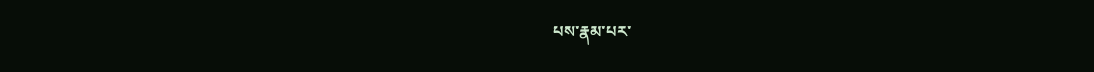པས་རྣམ་པར་